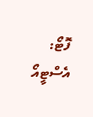ފޮޓޯ: އެސްޓީއޯ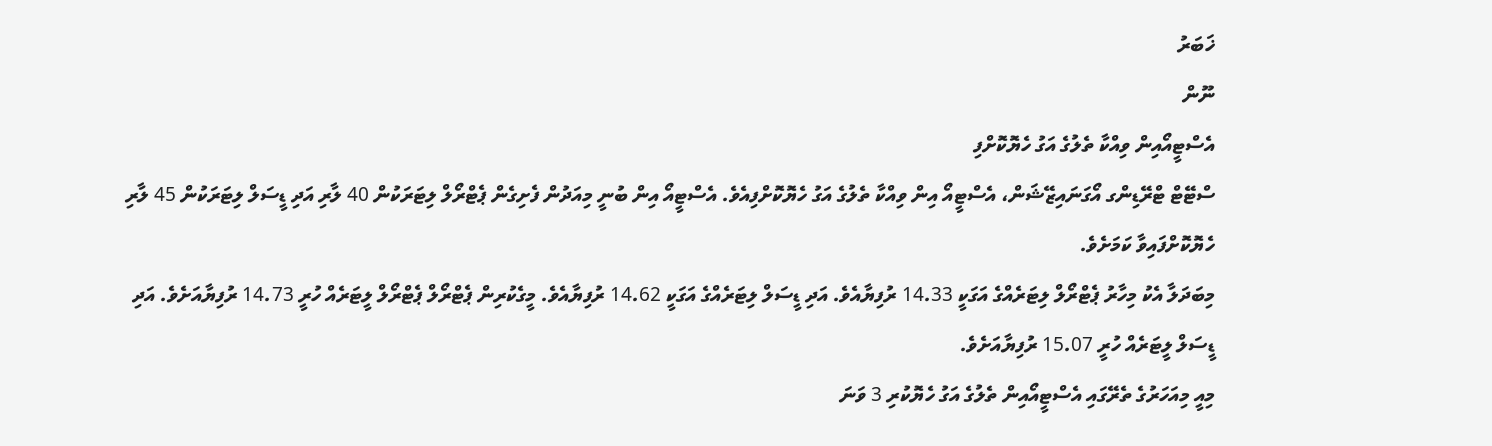ޚަބަރު
ނޫން
އެސްޓީއޯއިން ވިއްކާ ތެލުގެ އަގު ހެޔޮކޮށްފި
ސްޓޭޓް ޓްރޭޑިންގ އޯގަނައިޒޭޝަން، އެސްޓީއޯ އިން ވިއްކާ ތެލުގެ އަގު ހެޔޮކޮށްފިއެވެ. އެސްޓީއޯ އިން ބުނީ މިއަދުން ފެށިގެން ޕެޓްރޯލް ލިޓަރަކުން 40 ލާރި އަދި ޑީސަލް ލިޓަރަކުން 45 ލާރި ހެޔޮކޮށްފައިވާ ކަމަށެވެ.
މިބަދަލާ އެކު މިހާރު ޕެޓްރޯލް ލިޓަރެއްގެ އަގަކީ 14.33 ރުފިޔާއެވެ. އަދި ޑީސަލް ލިޓަރެއްގެ އަގަކީ 14.62 ރުފިޔާއެވެ. މީގެކުރިން ޕެޓްރޯލް ޕެޓްރޯލް ލީޓަރެއް ހުރީ 14.73 ރުފިޔާއަށެވެ. އަދި ޑީސަލް ލީޓަރެއް ހުރީ 15.07 ރުފިޔާއަށެވެ.
މިއީ މިއަހަރުގެ ތެރޭގައި އެސްޓީއޯއިން ތެލުގެ އަގު ހެޔޮކުރި 3 ވަނަ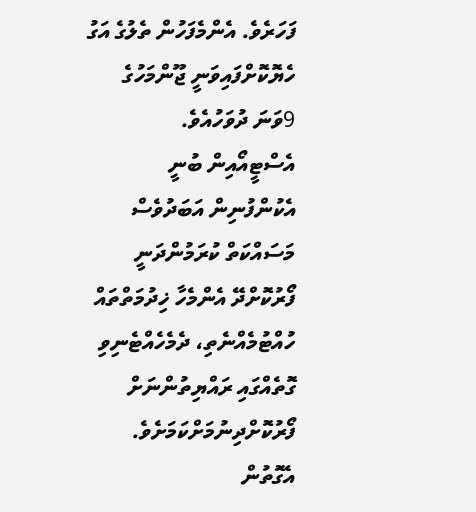ފަހަރެވެ. އެންމެފަހުން ތެލުގެ އަގު ހެޔޮކޮށްފައިވަނީ ޖޫންމަހުގެ 9ވަނަ ދުވަހުއެވެ.
އެސްޓީއޯއިން ބުނީ އެކުންފުނިން އަބަދުވެސް މަސައްކަތް ކުރަމުންދަނީ ފޯރުކޮށްދޭ އެންމެހާ ޚިދުމަތްތައް ހުއްޓުމެއްނެތި، ދެމެހެއްޓެނިވި ގޮތެއްގައި ރައްޔިތުންނަށް ފޯރުކޮށްދިނުމަށްކަމަށެވެ. އެގޮތުން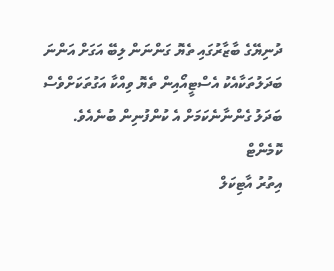ދުނިޔޭގެ ބާޒާރުގައި ތެޔޮ ގަންނަން ލިބޭ އަގަށް އަންނަ ބަދަލުތަކާއެކު އެސްޓީއޯއިން ތެޔޮ ވިއްކާ އަގުތަކަށްވެސް ބަދަލު ގެންނާނެކަމަށް އެ ކުންފުނިން ބުނެއެވެ.
ކޮމެންޓް
އިތުރު އާޓިކަލް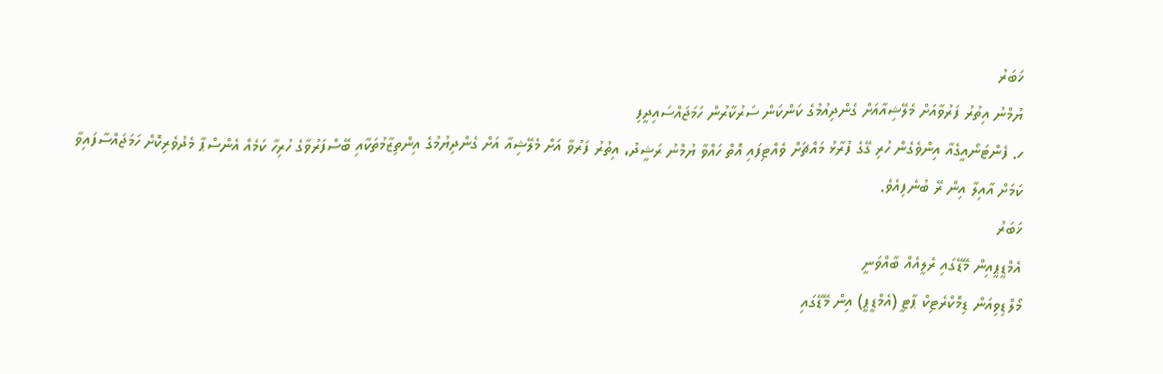ޚަބަރު
ޔުމްނު އިތުރު ފަރުވާއަށް މެލޭޝިއާއަށް ގެންދިއުމުގެ ކަންކަން ސަރުކާރުން ހަމަޖައްސައިދީފި
ހ. ފެންޓަނޯއީގެއާ އިންވެގެން ހުރި ގޭގެ ފުރާޅު މައްޗަށް ވެއްޓިފައި އޮތް ހައްވާ ޔުމްނު ރަޝީދު، އިތުރު ފަރުވާ އަށް މެލޭޝިއާ އަށް ގެންދިޔުމުގެ އިންތިޒާމުތަކާއި ބޭސްފަރުވާގެ ހުރިހާ ކަމެއް އެންސްޕާ މެދުވެރިކޮށް ހަމަޖައްސާފައިވާ ކަމަށް އާއިލާ އިން ރޭ ބުނެފިއެވެ.
ޚަބަރު
އެމްޑީޕީއިން މޭޑޭގައި ރެލީއެއް ބާއްވަނީ
މޯލްޑިވިއަން ޑިމޮކްރެޓިކް ޕާޓީ (އެމްޑީޕީ) އިން މޭޑޭގައި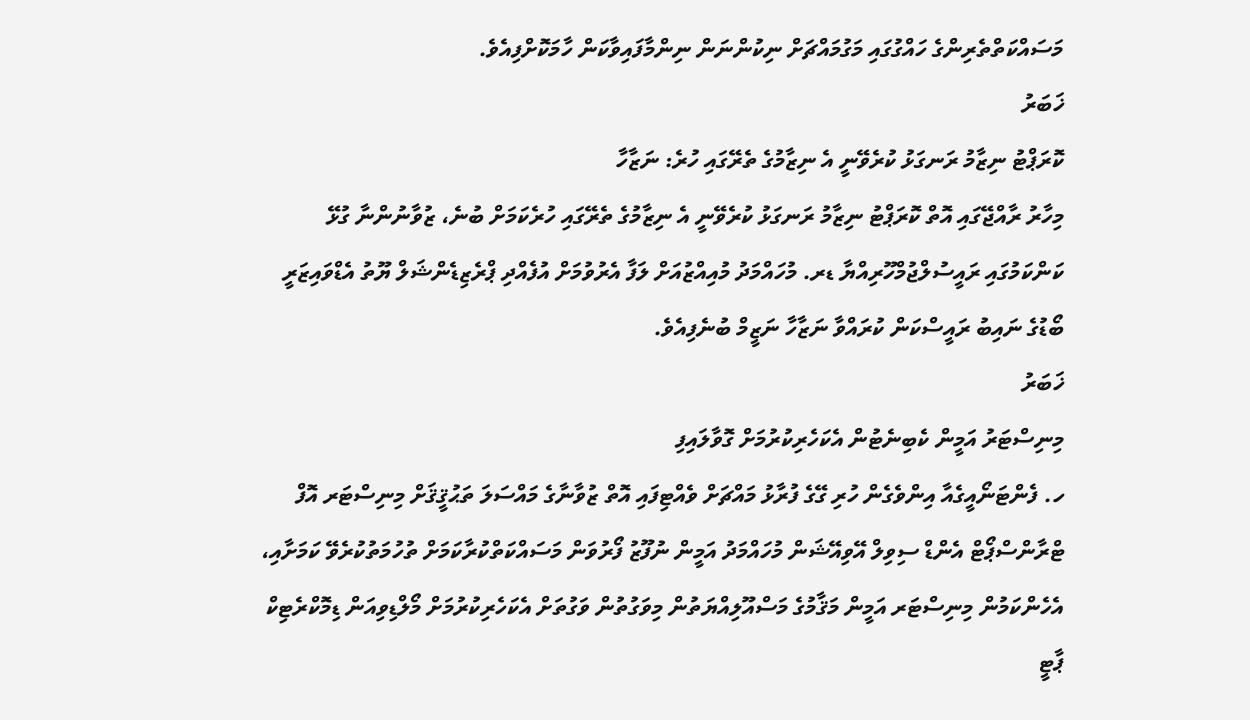މަސައްކަތްތެރިންގެ ހައްގުގައި މަގުމައްޗަށް ނިކުންނަން ނިންމާފައިވާކަން ހާމަކޮށްފިއެވެ.
ޚަބަރު
ކޮރަޕްޓު ނިޒާމު ރަނގަޅު ކުރެވޭނީ އެ ނިޒާމުގެ ތެރޭގައި ހުރެ: ނަޒާހާ
މިހާރު ރާއްޖޭގައި އޮތް ކޮރަޕްޓު ނިޒާމު ރަނގަޅު ކުރެވޭނީ އެ ނިޒާމުގެ ތެރޭގައި ހުރެކަމަށް ބުނެ، ޒުވާނުންނާ ގުޅޭ ކަންކަމުގައި ރައީސުލްޖުމްހޫރިއްޔާ ޑރ. މުހައްމަދު މުއިއްޒުއަށް ލަފާ އެރުވުމަށް އުފެއްދި ޕްރެޒިޑެންޝަލް ޔޫތު އެޑްވައިޒަރީ ބޯޑުގެ ނައިބު ރައީސްކަން ކުރައްވާ ނަޒާހާ ނަޒީމް ބުނެފިއެވެ.
ޚަބަރު
މިނިސްޓަރު އަމީން ކެބިނެޓުން އެކަހެރިކުރުމަށް ގޮވާލައިފި
ހ. ފެންޓަނޯއީގެއާ އިންވެގެން ހުރި ގޭގެ ފުރާޅު މައްޗަށް ވެއްޓިފައި އޮތް ޒުވާނާގެ މައްސަލަ ތަޙުޤީޤަށް މިނިސްޓަރ އޮފް ޓްރާންސްޕޯޓް އެންޑް ސިވިލް އޭވިއޭޝަން މުހައްމަދު އަމީން ނުފޫޒު ފޯރުވަން މަސައްކަތްކުރާކަމަށް ތުހުމަތުކުރެވޭ ކަމަށާއި، އެހެންކަމުން މިނިސްޓަރ އަމީން މަޤާމުގެ މަސްއޫލިއްޔަތުން މިވަގުތުން ވަގުތަށް އެކަހެރިކުރުމަށް މޯލްޑިވިއަން ޑިމޮކްރެޓިކް ޕާޓީ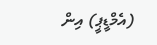(އެމްޑީޕީ) އިން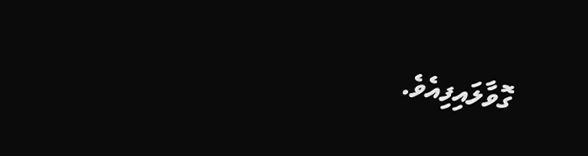ގޮވާލައިފިއެވެ.